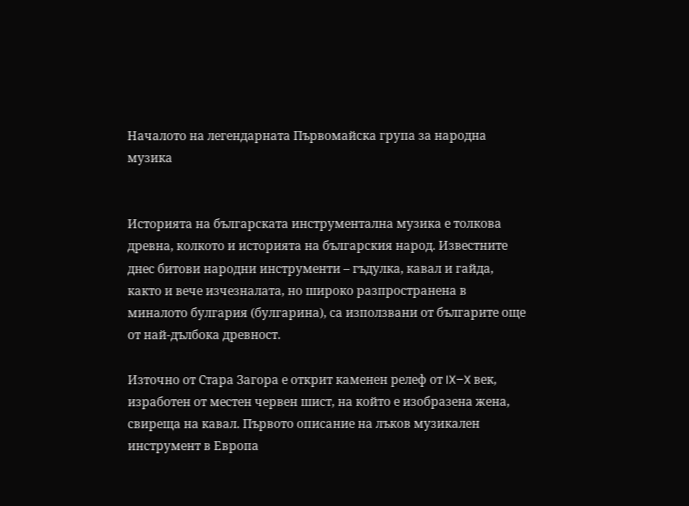Началото на легендарната Първомайска група за народна музика


Историята на българската инструментална музика е толкова древна, колкото и историята на българския народ. Известните днес битови народни инструменти – гъдулка, кавал и гайда, както и вече изчезналата, но широко разпространена в миналото булгария (булгарина), са използвани от българите още от най-дълбока древност.

Източно от Стара Загора е открит каменен релеф от IX–X век, изработен от местен червен шист, на който е изобразена жена, свиреща на кавал. Първото описание на лъков музикален инструмент в Европа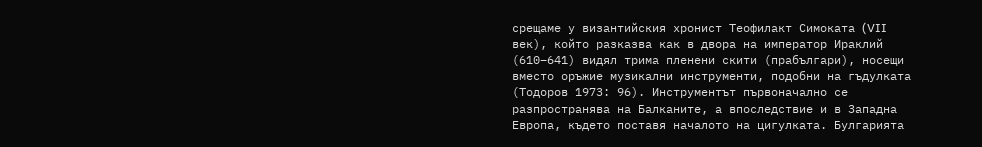срещаме у византийския хронист Теофилакт Симоката (VII век), който разказва как в двора на император Ираклий (610–641) видял трима пленени скити (прабългари), носещи вместо оръжие музикални инструменти, подобни на гъдулката (Тодоров 1973: 96). Инструментът първоначално се разпространява на Балканите, а впоследствие и в Западна Европа, където поставя началото на цигулката. Булгарията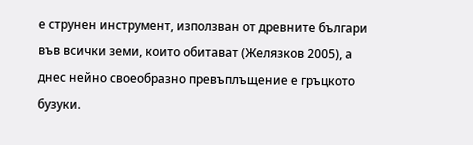е струнен инструмент, използван от древните българи във всички земи, които обитават (Желязков 2005), а днес нейно своеобразно превъплъщение е гръцкото бузуки.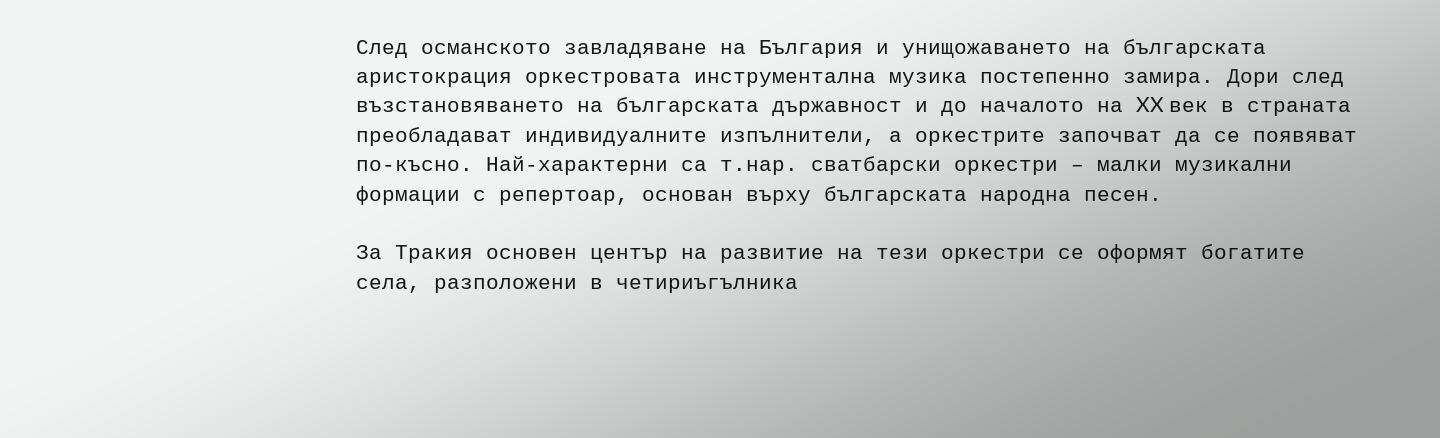След османското завладяване на България и унищожаването на българската аристокрация оркестровата инструментална музика постепенно замира. Дори след възстановяването на българската държавност и до началото на XX век в страната преобладават индивидуалните изпълнители, а оркестрите започват да се появяват по-късно. Най-характерни са т.нар. сватбарски оркестри – малки музикални формации с репертоар, основан върху българската народна песен.

За Тракия основен център на развитие на тези оркестри се оформят богатите села, разположени в четириъгълника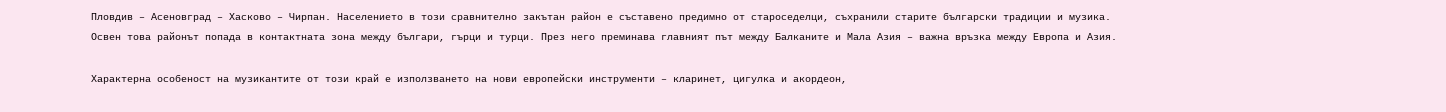Пловдив – Асеновград – Хасково – Чирпан. Населението в този сравнително закътан район е съставено предимно от староседелци, съхранили старите български традиции и музика. Освен това районът попада в контактната зона между българи, гърци и турци. През него преминава главният път между Балканите и Мала Азия – важна връзка между Европа и Азия.

Характерна особеност на музикантите от този край е използването на нови европейски инструменти – кларинет, цигулка и акордеон,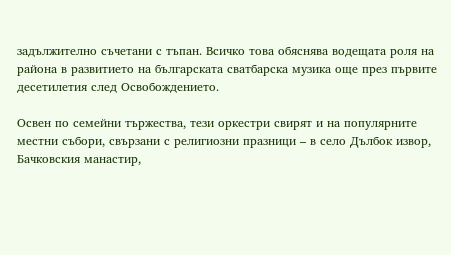задължително съчетани с тъпан. Всичко това обяснява водещата роля на района в развитието на българската сватбарска музика още през първите десетилетия след Освобождението.

Освен по семейни тържества, тези оркестри свирят и на популярните местни събори, свързани с религиозни празници – в село Дълбок извор, Бачковския манастир,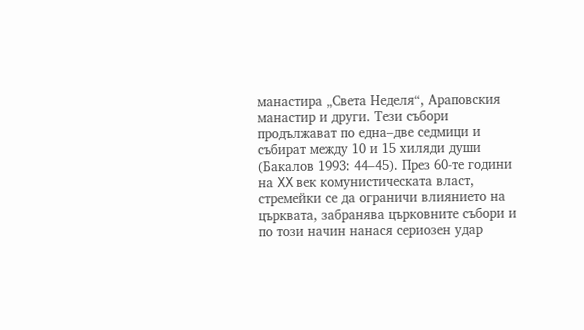манастира „Света Неделя“, Араповския манастир и други. Тези събори продължават по една–две седмици и събират между 10 и 15 хиляди души (Бакалов 1993: 44–45). През 60-те години на XX век комунистическата власт, стремейки се да ограничи влиянието на църквата, забранява църковните събори и по този начин нанася сериозен удар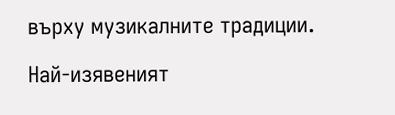върху музикалните традиции.

Най-изявеният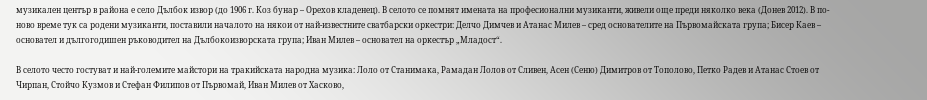музикален център в района е село Дълбок извор (до 1906 г. Коз бунар – Орехов кладенец). В селото се помнят имената на професионални музиканти, живели още преди няколко века (Донев 2012). В по-ново време тук са родени музиканти, поставили началото на някои от най-известните сватбарски оркестри: Делчо Димчев и Атанас Милев – сред основателите на Първомайската група; Бисер Каев – основател и дългогодишен ръководител на Дълбокоизворската група; Иван Милев – основател на оркестър „Младост“.

В селото често гостуват и най-големите майстори на тракийската народна музика: Лоло от Станимака, Рамадан Лолов от Сливен, Асен (Сеню) Димитров от Тополово, Петко Радев и Атанас Стоев от Чирпан, Стойчо Кузмов и Стефан Филипов от Първомай, Иван Милев от Хасково,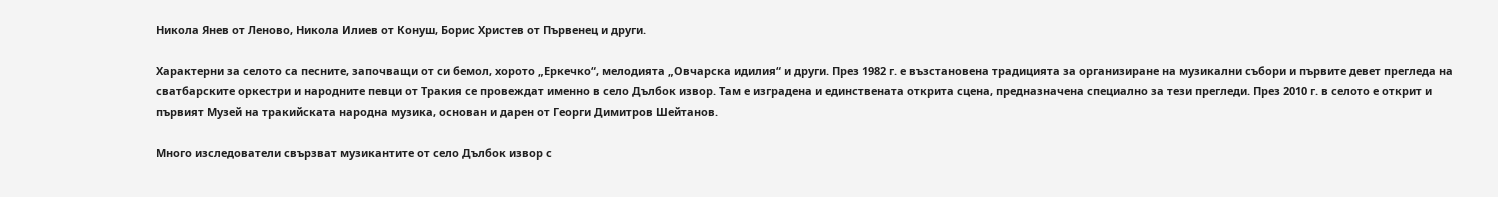Никола Янев от Леново, Никола Илиев от Конуш, Борис Христев от Първенец и други.

Характерни за селото са песните, започващи от си бемол, хорото „Еркечко“, мелодията „Овчарска идилия“ и други. През 1982 г. е възстановена традицията за организиране на музикални събори и първите девет прегледа на сватбарските оркестри и народните певци от Тракия се провеждат именно в село Дълбок извор. Там е изградена и единствената открита сцена, предназначена специално за тези прегледи. През 2010 г. в селото е открит и първият Музей на тракийската народна музика, основан и дарен от Георги Димитров Шейтанов.

Много изследователи свързват музикантите от село Дълбок извор с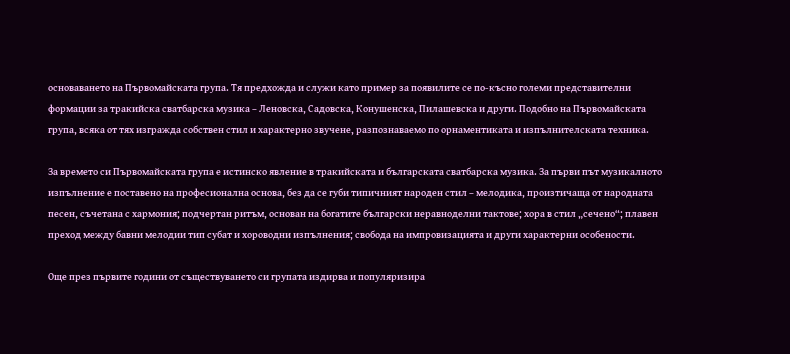основаването на Първомайската група. Тя предхожда и служи като пример за появилите се по-късно големи представителни формации за тракийска сватбарска музика – Леновска, Садовска, Конушенска, Пилашевска и други. Подобно на Първомайската група, всяка от тях изгражда собствен стил и характерно звучене, разпознаваемо по орнаментиката и изпълнителската техника.

За времето си Първомайската група е истинско явление в тракийската и българската сватбарска музика. За първи път музикалното изпълнение е поставено на професионална основа, без да се губи типичният народен стил – мелодика, произтичаща от народната песен, съчетана с хармония; подчертан ритъм, основан на богатите български неравноделни тактове; хора в стил „сечено“; плавен преход между бавни мелодии тип субат и хороводни изпълнения; свобода на импровизацията и други характерни особености.

Още през първите години от съществуването си групата издирва и популяризира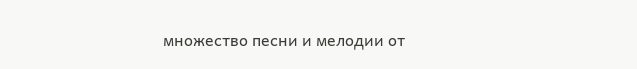множество песни и мелодии от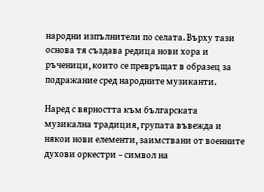народни изпълнители по селата. Върху тази основа тя създава редица нови хора и ръченици, които се превръщат в образец за подражание сред народните музиканти.

Наред с вярността към българската музикална традиция, групата въвежда и някои нови елементи, заимствани от военните духови оркестри – символ на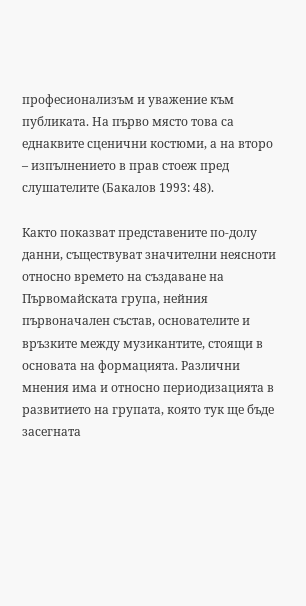професионализъм и уважение към публиката. На първо място това са еднаквите сценични костюми, а на второ – изпълнението в прав стоеж пред слушателите (Бакалов 1993: 48).

Както показват представените по-долу данни, съществуват значителни неясноти относно времето на създаване на Първомайската група, нейния първоначален състав, основателите и връзките между музикантите, стоящи в основата на формацията. Различни мнения има и относно периодизацията в развитието на групата, която тук ще бъде засегната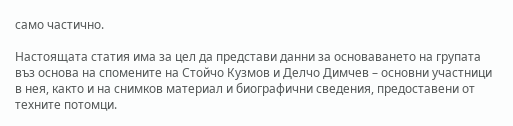само частично.

Настоящата статия има за цел да представи данни за основаването на групата въз основа на спомените на Стойчо Кузмов и Делчо Димчев – основни участници в нея, както и на снимков материал и биографични сведения, предоставени от техните потомци.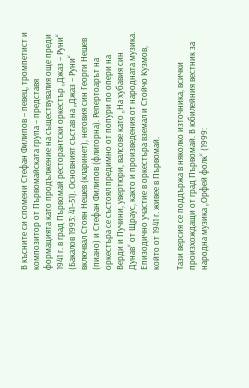В късните си спомени Стефан Филипов – певец, тромпетист и композитор от Първомайската група – представя формацията като продължение на съществувалия още преди 1941 г. в град Първомай ресторантски оркестър „Джаз – Руни“ (Бакалов 1993: 41–51). Основният състав на „Джаз – Руни“ включвал Стоян Нешев (кларинет), неговия син Георги Нешев (пиано) и Стефан Филипов (флигорна). Репертоарът на оркестъра се състоял предимно от попури по опери на Верди и Пучини, увертюри, валсове като „На хубавия син Дунав“ от Щраус, както и произведения от народната музика. Епизодично участие в оркестъра вземал и Стойчо Кузмов, който от 1941 г. живее в Първомай.

Тази версия се поддържа в няколко източника, всички произхождащи от град Първомай. В юбилейния вестник за народна музика „Орфей фолк“ (1999: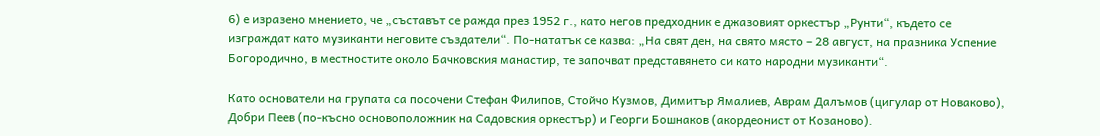6) е изразено мнението, че „съставът се ражда през 1952 г., като негов предходник е джазовият оркестър „Рунти“, където се изграждат като музиканти неговите създатели“. По-нататък се казва: „На свят ден, на свято място – 28 август, на празника Успение Богородично, в местностите около Бачковския манастир, те започват представянето си като народни музиканти“.

Като основатели на групата са посочени Стефан Филипов, Стойчо Кузмов, Димитър Ямалиев, Аврам Далъмов (цигулар от Новаково), Добри Пеев (по-късно основоположник на Садовския оркестър) и Георги Бошнаков (акордеонист от Козаново).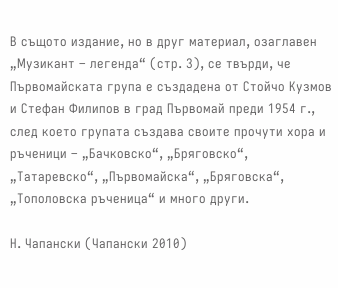В същото издание, но в друг материал, озаглавен „Музикант – легенда“ (стр. 3), се твърди, че Първомайската група е създадена от Стойчо Кузмов и Стефан Филипов в град Първомай преди 1954 г., след което групата създава своите прочути хора и ръченици – „Бачковско“, „Бряговско“, „Татаревско“, „Първомайска“, „Бряговска“, „Тополовска ръченица“ и много други.

Н. Чапански (Чапански 2010)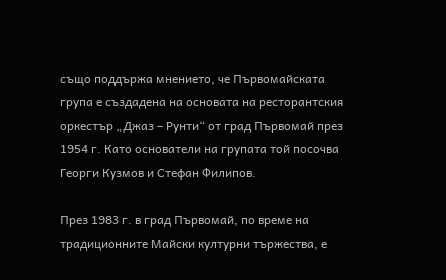също поддържа мнението, че Първомайската група е създадена на основата на ресторантския оркестър „Джаз – Рунти“ от град Първомай през 1954 г. Като основатели на групата той посочва Георги Кузмов и Стефан Филипов.

През 1983 г. в град Първомай, по време на традиционните Майски културни тържества, е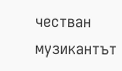честван музикантът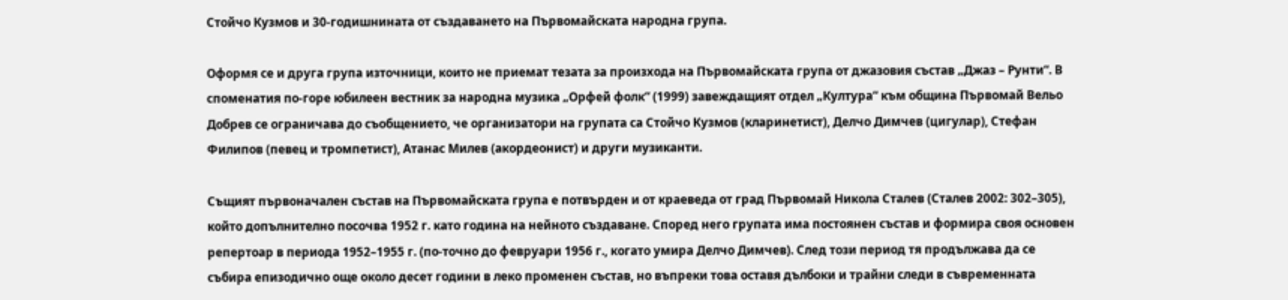Стойчо Кузмов и 30-годишнината от създаването на Първомайската народна група.

Оформя се и друга група източници, които не приемат тезата за произхода на Първомайската група от джазовия състав „Джаз – Рунти“. В споменатия по-горе юбилеен вестник за народна музика „Орфей фолк“ (1999) завеждащият отдел „Култура“ към община Първомай Вельо Добрев се ограничава до съобщението, че организатори на групата са Стойчо Кузмов (кларинетист), Делчо Димчев (цигулар), Стефан Филипов (певец и тромпетист), Атанас Милев (акордеонист) и други музиканти.

Същият първоначален състав на Първомайската група е потвърден и от краеведа от град Първомай Никола Сталев (Сталев 2002: 302–305), който допълнително посочва 1952 г. като година на нейното създаване. Според него групата има постоянен състав и формира своя основен репертоар в периода 1952–1955 г. (по-точно до февруари 1956 г., когато умира Делчо Димчев). След този период тя продължава да се събира епизодично още около десет години в леко променен състав, но въпреки това оставя дълбоки и трайни следи в съвременната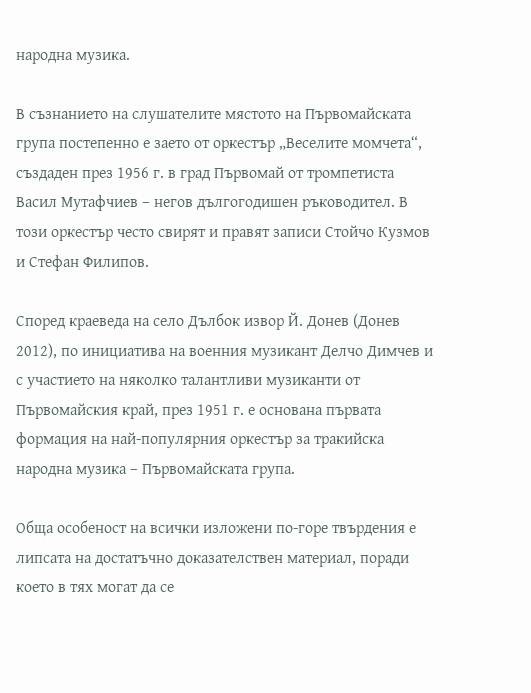народна музика.

В съзнанието на слушателите мястото на Първомайската група постепенно е заето от оркестър „Веселите момчета“, създаден през 1956 г. в град Първомай от тромпетиста Васил Мутафчиев – негов дългогодишен ръководител. В този оркестър често свирят и правят записи Стойчо Кузмов и Стефан Филипов.

Според краеведа на село Дълбок извор Й. Донев (Донев 2012), по инициатива на военния музикант Делчо Димчев и с участието на няколко талантливи музиканти от Първомайския край, през 1951 г. е основана първата формация на най-популярния оркестър за тракийска народна музика – Първомайската група.

Обща особеност на всички изложени по-горе твърдения е липсата на достатъчно доказателствен материал, поради което в тях могат да се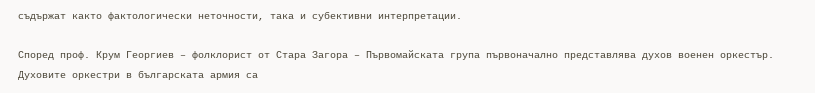съдържат както фактологически неточности, така и субективни интерпретации.

Според проф. Крум Георгиев – фолклорист от Стара Загора – Първомайската група първоначално представлява духов военен оркестър. Духовите оркестри в българската армия са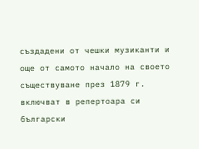създадени от чешки музиканти и още от самото начало на своето съществуване през 1879 г. включват в репертоара си български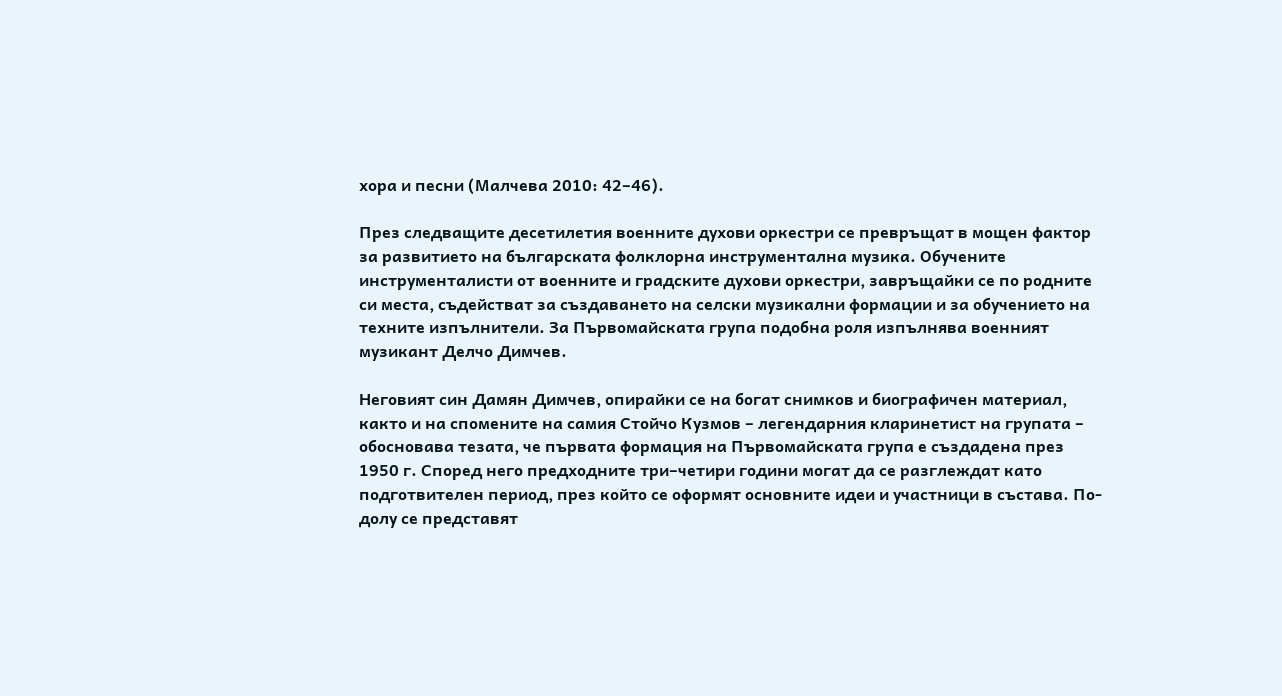хора и песни (Малчева 2010: 42–46).

През следващите десетилетия военните духови оркестри се превръщат в мощен фактор за развитието на българската фолклорна инструментална музика. Обучените инструменталисти от военните и градските духови оркестри, завръщайки се по родните си места, съдействат за създаването на селски музикални формации и за обучението на техните изпълнители. За Първомайската група подобна роля изпълнява военният музикант Делчо Димчев.

Неговият син Дамян Димчев, опирайки се на богат снимков и биографичен материал, както и на спомените на самия Стойчо Кузмов – легендарния кларинетист на групата – обосновава тезата, че първата формация на Първомайската група е създадена през 1950 г. Според него предходните три–четири години могат да се разглеждат като подготвителен период, през който се оформят основните идеи и участници в състава. По-долу се представят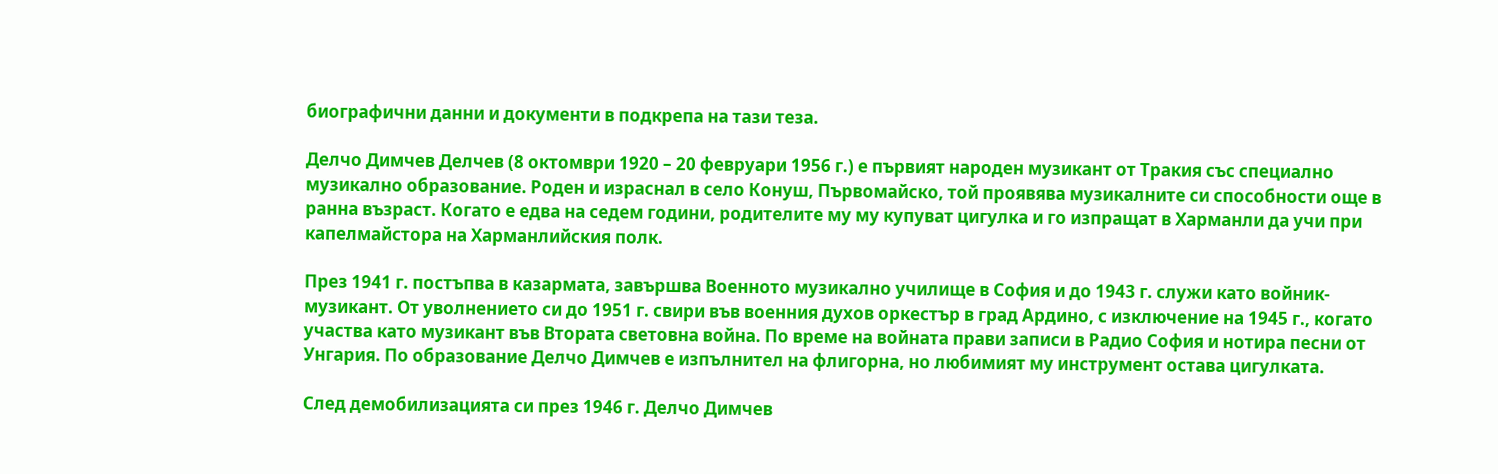биографични данни и документи в подкрепа на тази теза.

Делчо Димчев Делчев (8 октомври 1920 – 20 февруари 1956 г.) е първият народен музикант от Тракия със специално музикално образование. Роден и израснал в село Конуш, Първомайско, той проявява музикалните си способности още в ранна възраст. Когато е едва на седем години, родителите му му купуват цигулка и го изпращат в Харманли да учи при капелмайстора на Харманлийския полк.

През 1941 г. постъпва в казармата, завършва Военното музикално училище в София и до 1943 г. служи като войник-музикант. От уволнението си до 1951 г. свири във военния духов оркестър в град Ардино, с изключение на 1945 г., когато участва като музикант във Втората световна война. По време на войната прави записи в Радио София и нотира песни от Унгария. По образование Делчо Димчев е изпълнител на флигорна, но любимият му инструмент остава цигулката.

След демобилизацията си през 1946 г. Делчо Димчев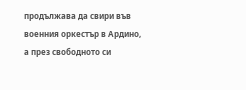продължава да свири във военния оркестър в Ардино, а през свободното си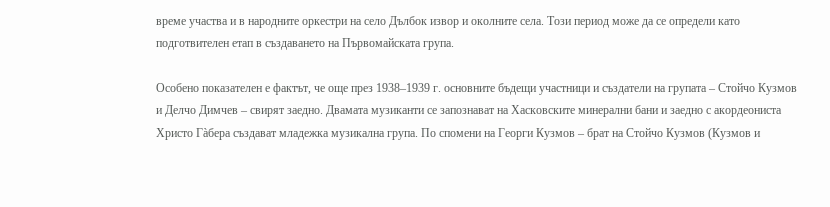време участва и в народните оркестри на село Дълбок извор и околните села. Този период може да се определи като подготвителен етап в създаването на Първомайската група.

Особено показателен е фактът, че още през 1938–1939 г. основните бъдещи участници и създатели на групата – Стойчо Кузмов и Делчо Димчев – свирят заедно. Двамата музиканти се запознават на Хасковските минерални бани и заедно с акордеониста Христо Гàбера създават младежка музикална група. По спомени на Георги Кузмов – брат на Стойчо Кузмов (Кузмов и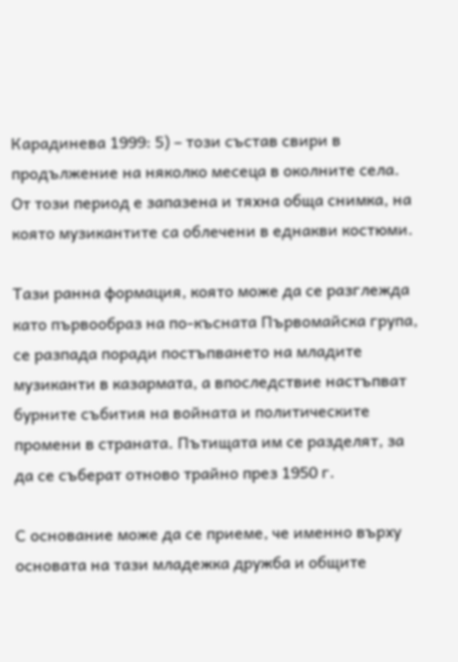Карадинева 1999: 5) – този състав свири в продължение на няколко месеца в околните села. От този период е запазена и тяхна обща снимка, на която музикантите са облечени в еднакви костюми.

Тази ранна формация, която може да се разглежда като първообраз на по-късната Първомайска група, се разпада поради постъпването на младите музиканти в казармата, а впоследствие настъпват бурните събития на войната и политическите промени в страната. Пътищата им се разделят, за да се съберат отново трайно през 1950 г.

С основание може да се приеме, че именно върху основата на тази младежка дружба и общите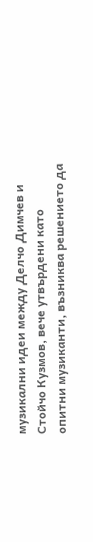музикални идеи между Делчо Димчев и Стойчо Кузмов, вече утвърдени като опитни музиканти, възниква решението да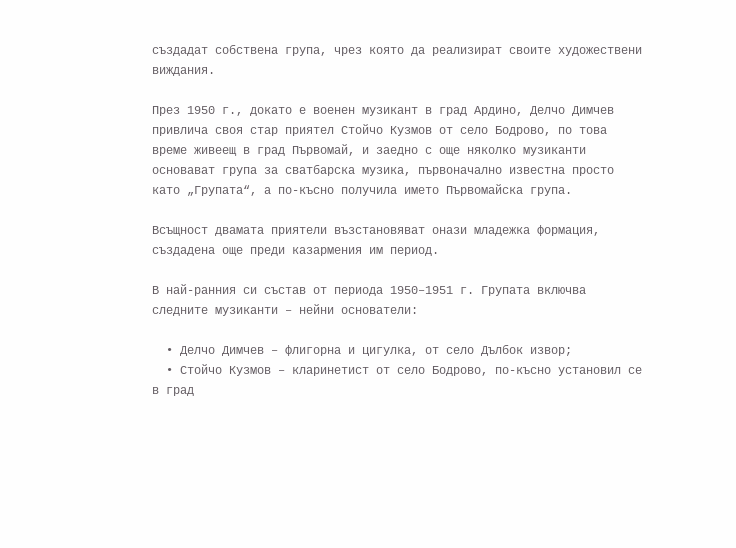създадат собствена група, чрез която да реализират своите художествени виждания.

През 1950 г., докато е военен музикант в град Ардино, Делчо Димчев привлича своя стар приятел Стойчо Кузмов от село Бодрово, по това време живеещ в град Първомай, и заедно с още няколко музиканти основават група за сватбарска музика, първоначално известна просто като „Групата“, а по-късно получила името Първомайска група.

Всъщност двамата приятели възстановяват онази младежка формация, създадена още преди казармения им период.

В най-ранния си състав от периода 1950–1951 г. Групата включва следните музиканти – нейни основатели:

  • Делчо Димчев – флигорна и цигулка, от село Дълбок извор;
  • Стойчо Кузмов – кларинетист от село Бодрово, по-късно установил се в град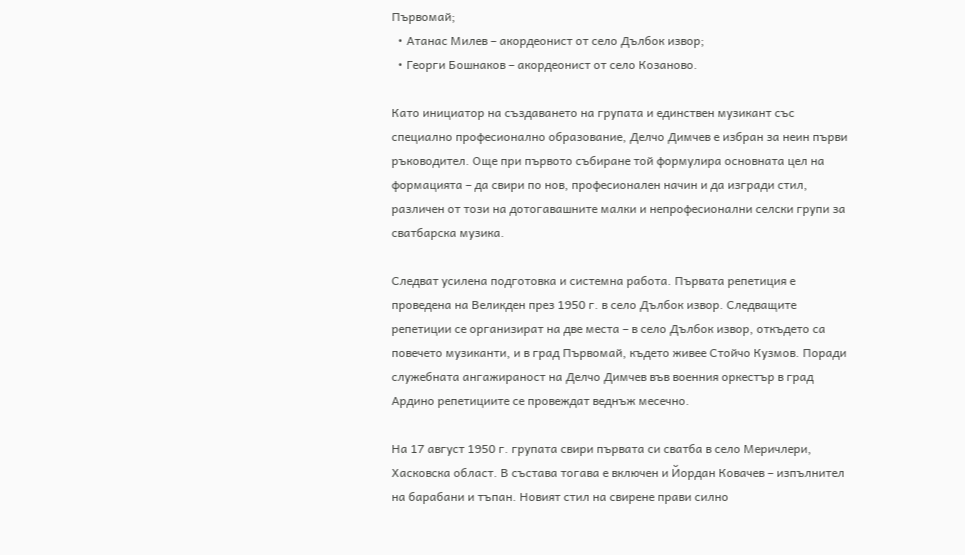Първомай;
  • Атанас Милев – акордеонист от село Дълбок извор;
  • Георги Бошнаков – акордеонист от село Козаново.

Като инициатор на създаването на групата и единствен музикант със специално професионално образование, Делчо Димчев е избран за неин първи ръководител. Още при първото събиране той формулира основната цел на формацията – да свири по нов, професионален начин и да изгради стил, различен от този на дотогавашните малки и непрофесионални селски групи за сватбарска музика.

Следват усилена подготовка и системна работа. Първата репетиция е проведена на Великден през 1950 г. в село Дълбок извор. Следващите репетиции се организират на две места – в село Дълбок извор, откъдето са повечето музиканти, и в град Първомай, където живее Стойчо Кузмов. Поради служебната ангажираност на Делчо Димчев във военния оркестър в град Ардино репетициите се провеждат веднъж месечно.

На 17 август 1950 г. групата свири първата си сватба в село Меричлери, Хасковска област. В състава тогава е включен и Йордан Ковачев – изпълнител на барабани и тъпан. Новият стил на свирене прави силно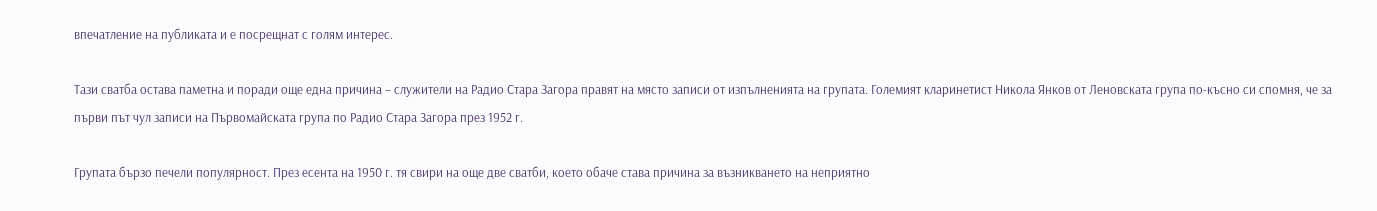впечатление на публиката и е посрещнат с голям интерес.

Тази сватба остава паметна и поради още една причина – служители на Радио Стара Загора правят на място записи от изпълненията на групата. Големият кларинетист Никола Янков от Леновската група по-късно си спомня, че за първи път чул записи на Първомайската група по Радио Стара Загора през 1952 г.

Групата бързо печели популярност. През есента на 1950 г. тя свири на още две сватби, което обаче става причина за възникването на неприятно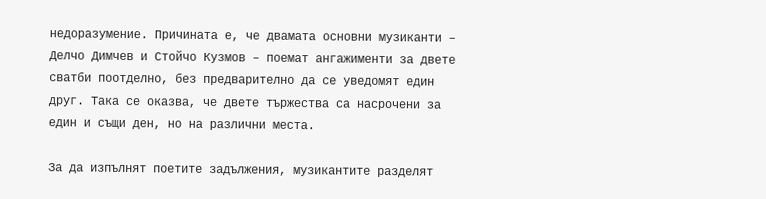недоразумение. Причината е, че двамата основни музиканти – Делчо Димчев и Стойчо Кузмов – поемат ангажименти за двете сватби поотделно, без предварително да се уведомят един друг. Така се оказва, че двете тържества са насрочени за един и същи ден, но на различни места.

За да изпълнят поетите задължения, музикантите разделят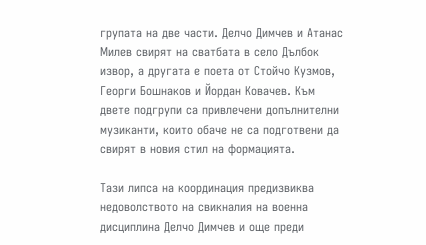групата на две части. Делчо Димчев и Атанас Милев свирят на сватбата в село Дълбок извор, а другата е поета от Стойчо Кузмов, Георги Бошнаков и Йордан Ковачев. Към двете подгрупи са привлечени допълнителни музиканти, които обаче не са подготвени да свирят в новия стил на формацията.

Тази липса на координация предизвиква недоволството на свикналия на военна дисциплина Делчо Димчев и още преди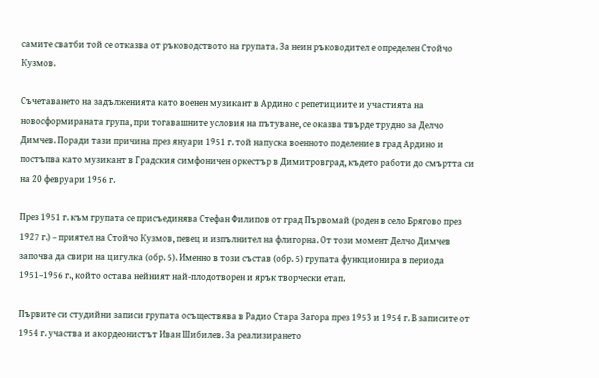самите сватби той се отказва от ръководството на групата. За неин ръководител е определен Стойчо Кузмов.

Съчетаването на задълженията като военен музикант в Ардино с репетициите и участията на новосформираната група, при тогавашните условия на пътуване, се оказва твърде трудно за Делчо Димчев. Поради тази причина през януари 1951 г. той напуска военното поделение в град Ардино и постъпва като музикант в Градския симфоничен оркестър в Димитровград, където работи до смъртта си на 20 февруари 1956 г.

През 1951 г. към групата се присъединява Стефан Филипов от град Първомай (роден в село Брягово през 1927 г.) – приятел на Стойчо Кузмов, певец и изпълнител на флигорна. От този момент Делчо Димчев започва да свири на цигулка (обр. 5). Именно в този състав (обр. 5) групата функционира в периода 1951–1956 г., който остава нейният най-плодотворен и ярък творчески етап.

Първите си студийни записи групата осъществява в Радио Стара Загора през 1953 и 1954 г. В записите от 1954 г. участва и акордеонистът Иван Шибилев. За реализирането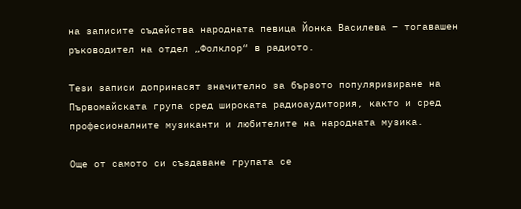на записите съдейства народната певица Йонка Василева – тогавашен ръководител на отдел „Фолклор“ в радиото.

Тези записи допринасят значително за бързото популяризиране на Първомайската група сред широката радиоаудитория, както и сред професионалните музиканти и любителите на народната музика.

Още от самото си създаване групата се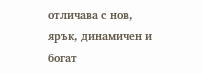отличава с нов, ярък, динамичен и богат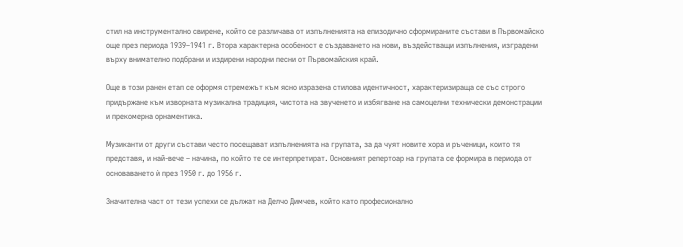стил на инструментално свирене, който се различава от изпълненията на епизодично сформираните състави в Първомайско още през периода 1939–1941 г. Втора характерна особеност е създаването на нови, въздействащи изпълнения, изградени върху внимателно подбрани и издирени народни песни от Първомайския край.

Още в този ранен етап се оформя стремежът към ясно изразена стилова идентичност, характеризираща се със строго придържане към изворната музикална традиция, чистота на звученето и избягване на самоцелни технически демонстрации и прекомерна орнаментика.

Музиканти от други състави често посещават изпълненията на групата, за да чуят новите хора и ръченици, които тя представя, и най-вече – начина, по който те се интерпретират. Основният репертоар на групата се формира в периода от основаването ѝ през 1950 г. до 1956 г.

Значителна част от тези успехи се дължат на Делчо Димчев, който като професионално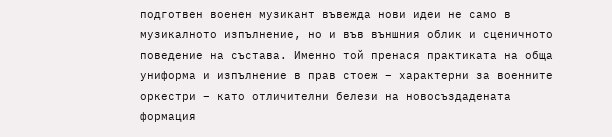подготвен военен музикант въвежда нови идеи не само в музикалното изпълнение, но и във външния облик и сценичното поведение на състава. Именно той пренася практиката на обща униформа и изпълнение в прав стоеж – характерни за военните оркестри – като отличителни белези на новосъздадената формация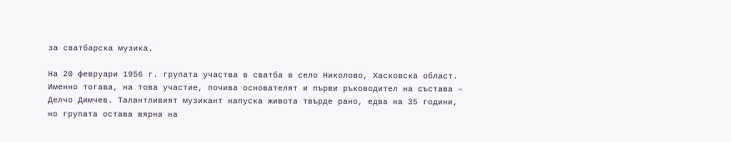за сватбарска музика.

На 20 февруари 1956 г. групата участва в сватба в село Николово, Хасковска област. Именно тогава, на това участие, почива основателят и първи ръководител на състава – Делчо Димчев. Талантливият музикант напуска живота твърде рано, едва на 35 години, но групата остава вярна на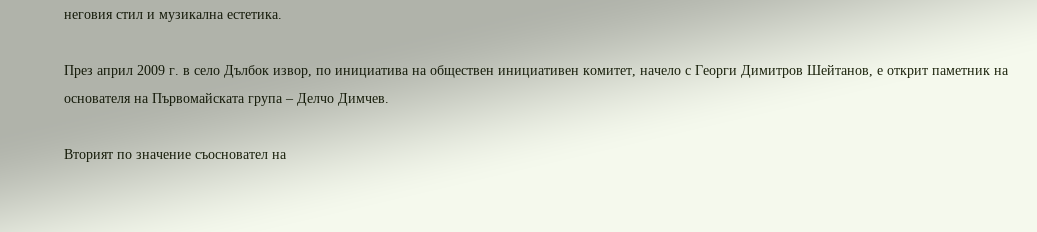неговия стил и музикална естетика.

През април 2009 г. в село Дълбок извор, по инициатива на обществен инициативен комитет, начело с Георги Димитров Шейтанов, е открит паметник на основателя на Първомайската група – Делчо Димчев.

Вторият по значение съосновател на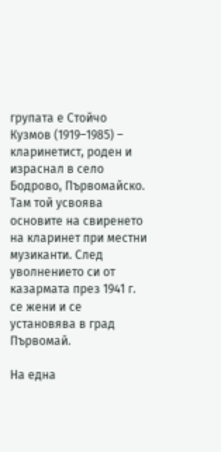групата е Стойчо Кузмов (1919–1985) – кларинетист, роден и израснал в село Бодрово, Първомайско. Там той усвоява основите на свиренето на кларинет при местни музиканти. След уволнението си от казармата през 1941 г. се жени и се установява в град Първомай.

На една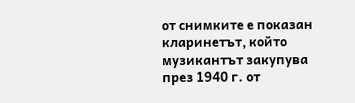от снимките е показан кларинетът, който музикантът закупува през 1940 г. от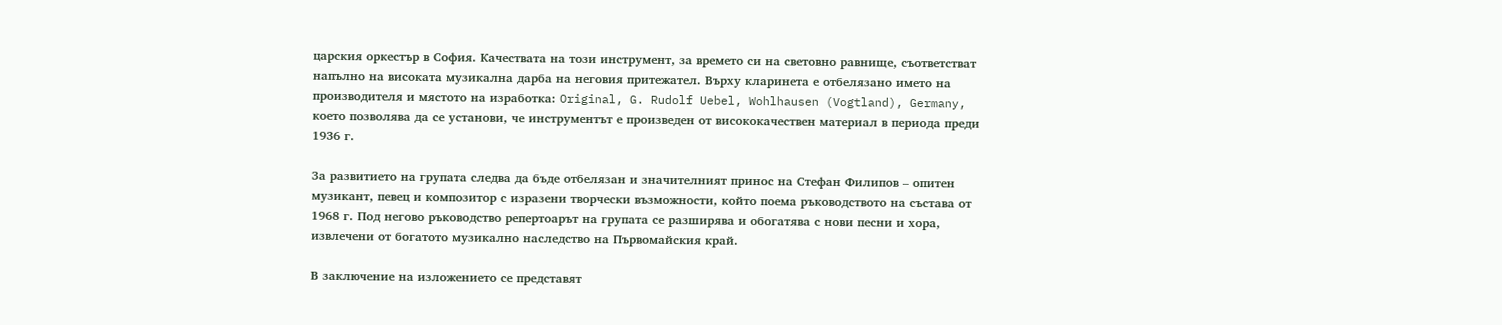царския оркестър в София. Качествата на този инструмент, за времето си на световно равнище, съответстват напълно на високата музикална дарба на неговия притежател. Върху кларинета е отбелязано името на производителя и мястото на изработка: Original, G. Rudolf Uebel, Wohlhausen (Vogtland), Germany, което позволява да се установи, че инструментът е произведен от висококачествен материал в периода преди 1936 г.

За развитието на групата следва да бъде отбелязан и значителният принос на Стефан Филипов – опитен музикант, певец и композитор с изразени творчески възможности, който поема ръководството на състава от 1968 г. Под негово ръководство репертоарът на групата се разширява и обогатява с нови песни и хора, извлечени от богатото музикално наследство на Първомайския край.

В заключение на изложението се представят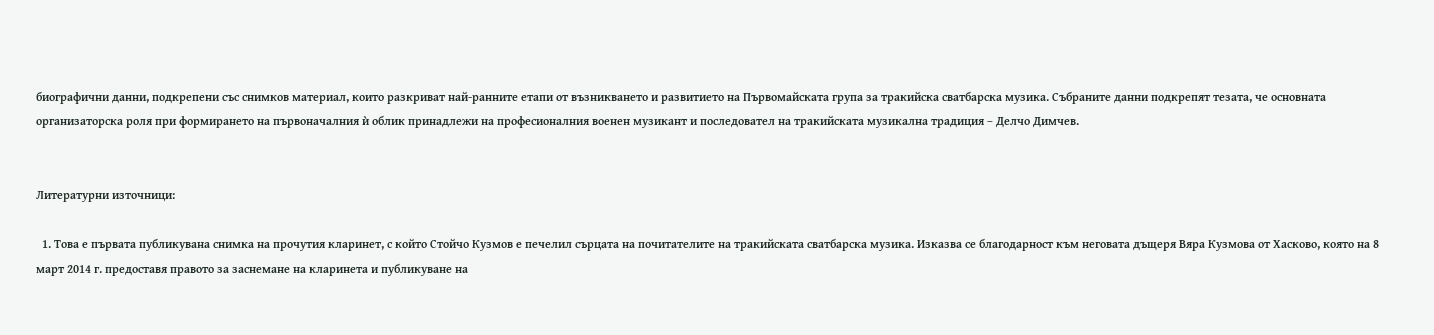биографични данни, подкрепени със снимков материал, които разкриват най-ранните етапи от възникването и развитието на Първомайската група за тракийска сватбарска музика. Събраните данни подкрепят тезата, че основната организаторска роля при формирането на първоначалния ѝ облик принадлежи на професионалния военен музикант и последовател на тракийската музикална традиция – Делчо Димчев.


Литературни източници:

  1. Това е първата публикувана снимка на прочутия кларинет, с който Стойчо Кузмов е печелил сърцата на почитателите на тракийската сватбарска музика. Изказва се благодарност към неговата дъщеря Вяра Кузмова от Хасково, която на 8 март 2014 г. предоставя правото за заснемане на кларинета и публикуване на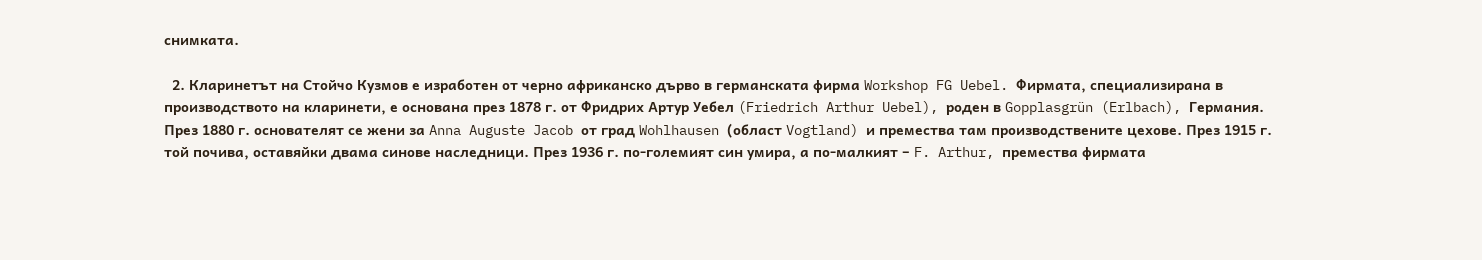снимката.

  2. Кларинетът на Стойчо Кузмов е изработен от черно африканско дърво в германската фирма Workshop FG Uebel. Фирмата, специализирана в производството на кларинети, е основана през 1878 г. от Фридрих Артур Уебел (Friedrich Arthur Uebel), роден в Gopplasgrün (Erlbach), Германия. През 1880 г. основателят се жени за Anna Auguste Jacob от град Wohlhausen (област Vogtland) и премества там производствените цехове. През 1915 г. той почива, оставяйки двама синове наследници. През 1936 г. по-големият син умира, а по-малкият – F. Arthur, премества фирмата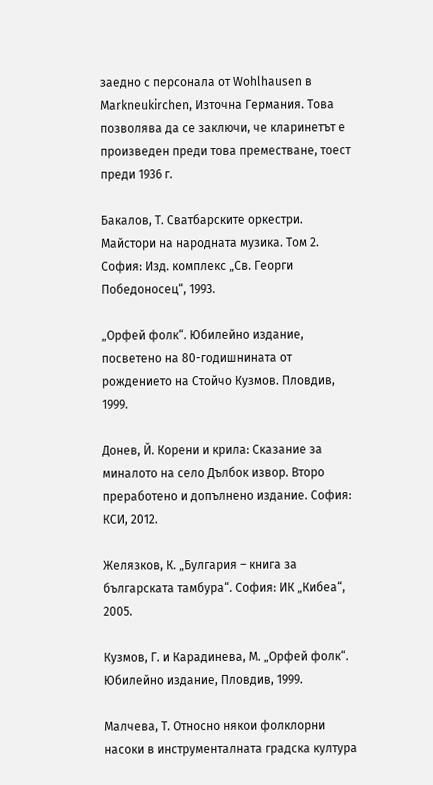заедно с персонала от Wohlhausen в Markneukirchen, Източна Германия. Това позволява да се заключи, че кларинетът е произведен преди това преместване, тоест преди 1936 г.

Бакалов, Т. Сватбарските оркестри. Майстори на народната музика. Том 2. София: Изд. комплекс „Св. Георги Победоносец“, 1993.

„Орфей фолк“. Юбилейно издание, посветено на 80-годишнината от рождението на Стойчо Кузмов. Пловдив, 1999.

Донев, Й. Корени и крила: Сказание за миналото на село Дълбок извор. Второ преработено и допълнено издание. София: КСИ, 2012.

Желязков, К. „Булгария – книга за българската тамбура“. София: ИК „Кибеа“, 2005.

Кузмов, Г. и Карадинева, М. „Орфей фолк“. Юбилейно издание, Пловдив, 1999.

Малчева, Т. Относно някои фолклорни насоки в инструменталната градска култура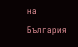на България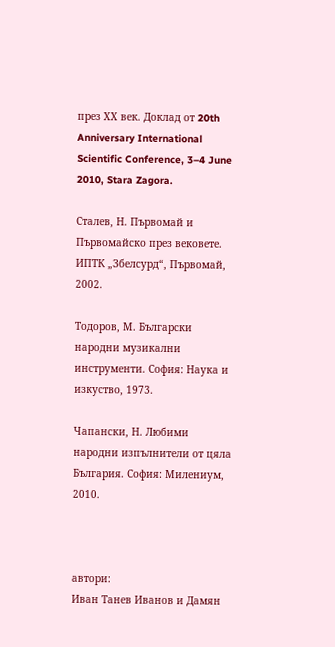през ХХ век. Доклад от 20th Anniversary International Scientific Conference, 3–4 June 2010, Stara Zagora.

Сталев, Н. Първомай и Първомайско през вековете. ИПТК „Збелсурд“, Първомай, 2002.

Тодоров, М. Български народни музикални инструменти. София: Наука и изкуство, 1973.

Чапански, Н. Любими народни изпълнители от цяла България. София: Милениум, 2010.



автори:
Иван Танев Иванов и Дамян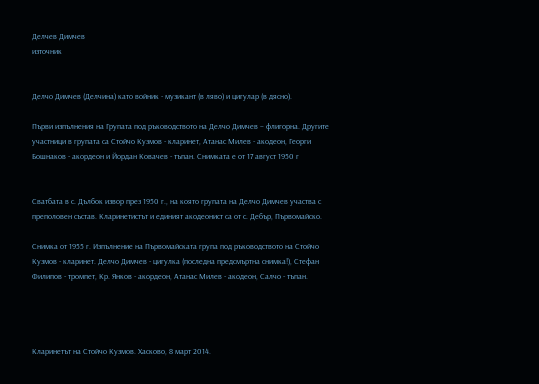Делчев Димчев
източник


Делчо Димчев (Делчина) като войник - музикант (в ляво) и цигулар (в дясно).

Първи изпълнения на Групата под ръководството на Делчо Димчев – флигорна. Другите участници в групата са Стойчо Кузмов - кларинет, Атанас Милев - акодеон, Георги Бошнаков - акордеон и Йордан Ковачев - тъпан. Снимката е от 17 август 1950 г


Сватбата в с. Дълбок извор през 1950 г., на която групата на Делчо Димчев участва с преполовен състав. Кларинетистът и единият акодеонист са от с. Дебър, Първомайско.

Снимка от 1955 г. Изпълнение на Първомайската група под ръководството на Стойчо Кузмов - кларинет. Делчо Димчев - цигулка (последна предсмъртна снимка!), Стефан Филипов - тромпет, Кр. Янков - акордеон, Атанас Милев - акодеон, Салчо - тъпан.




Кларинетът на Стойчо Кузмов. Хасково, 8 март 2014.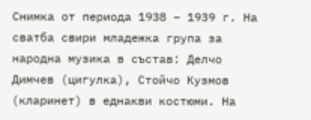Снимка от периода 1938 – 1939 г. На сватба свири младежка група за народна музика в състав: Делчо Димчев (цигулка), Стойчо Кузмов (кларинет) в еднакви костюми. На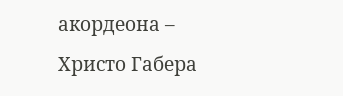акордеона – Христо Габера